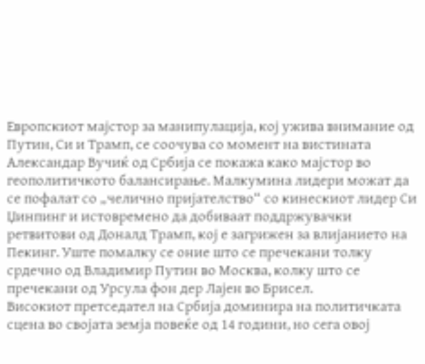Европскиот мајстор за манипулација, кој ужива внимание од Путин, Си и Трамп, се соочува со момент на вистината
Александар Вучиќ од Србија се покажа како мајстор во геополитичкото балансирање. Малкумина лидери можат да се пофалат со „челично пријателство“ со кинескиот лидер Си Џинпинг и истовремено да добиваат поддржувачки ретвитови од Доналд Трамп, кој е загрижен за влијанието на Пекинг. Уште помалку се оние што се пречекани толку срдечно од Владимир Путин во Москва, колку што се пречекани од Урсула фон дер Лајен во Брисел.
Високиот претседател на Србија доминира на политичката сцена во својата земја повеќе од 14 години, но сега овој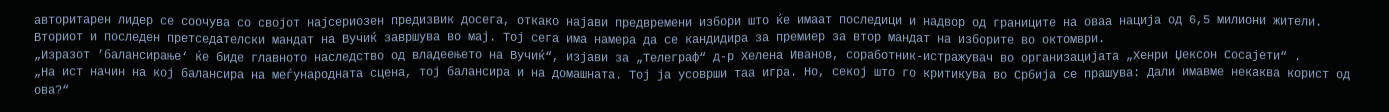авторитарен лидер се соочува со својот најсериозен предизвик досега, откако најави предвремени избори што ќе имаат последици и надвор од границите на оваа нација од 6,5 милиони жители. Вториот и последен претседателски мандат на Вучиќ завршува во мај. Тој сега има намера да се кандидира за премиер за втор мандат на изборите во октомври.
„Изразот ’балансирање‘ ќе биде главното наследство од владеењето на Вучиќ“, изјави за „Телеграф“ д-р Хелена Иванов, соработник-истражувач во организацијата „Хенри Џексон Сосајети“ .
„На ист начин на кој балансира на меѓународната сцена, тој балансира и на домашната. Тој ја усоврши таа игра. Но, секој што го критикува во Србија се прашува: Дали имавме некаква корист од ова?“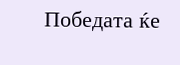Победата ќе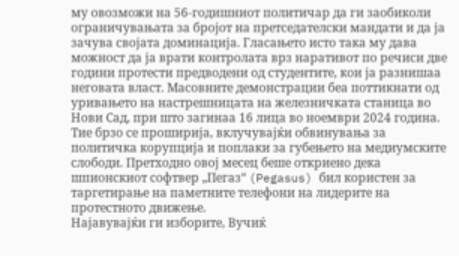му овозможи на 56-годишниот политичар да ги заобиколи ограничувањата за бројот на претседателски мандати и да ја зачува својата доминација. Гласањето исто така му дава можност да ја врати контролата врз наративот по речиси две години протести предводени од студентите, кои ја разнишаа неговата власт. Масовните демонстрации беа поттикнати од уривањето на настрешницата на железничката станица во Нови Сад, при што загинаа 16 лица во ноември 2024 година. Тие брзо се проширија, вклучувајќи обвинувања за политичка корупција и поплаки за губењето на медиумските слободи. Претходно овој месец беше откриено дека шпионскиот софтвер „Пегаз“ (Pegasus) бил користен за таргетирање на паметните телефони на лидерите на протестното движење.
Најавувајќи ги изборите, Вучиќ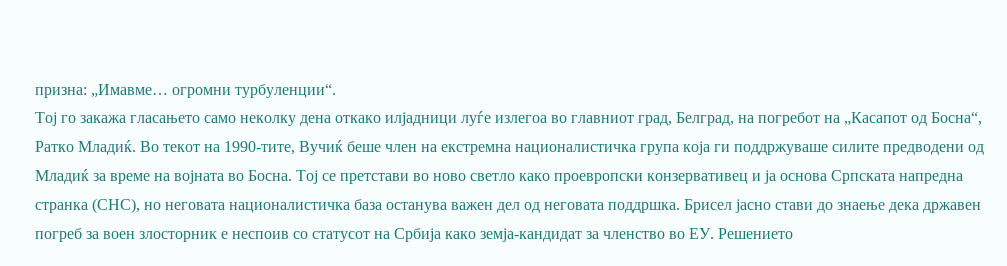призна: „Имавме… огромни турбуленции“.
Тој го закажа гласањето само неколку дена откако илјадници луѓе излегоа во главниот град, Белград, на погребот на „Касапот од Босна“, Ратко Младиќ. Во текот на 1990-тите, Вучиќ беше член на екстремна националистичка група која ги поддржуваше силите предводени од Младиќ за време на војната во Босна. Тој се претстави во ново светло како проевропски конзервативец и ја основа Српската напредна странка (СНС), но неговата националистичка база останува важен дел од неговата поддршка. Брисел јасно стави до знаење дека државен погреб за воен злосторник е неспоив со статусот на Србија како земја-кандидат за членство во ЕУ. Решението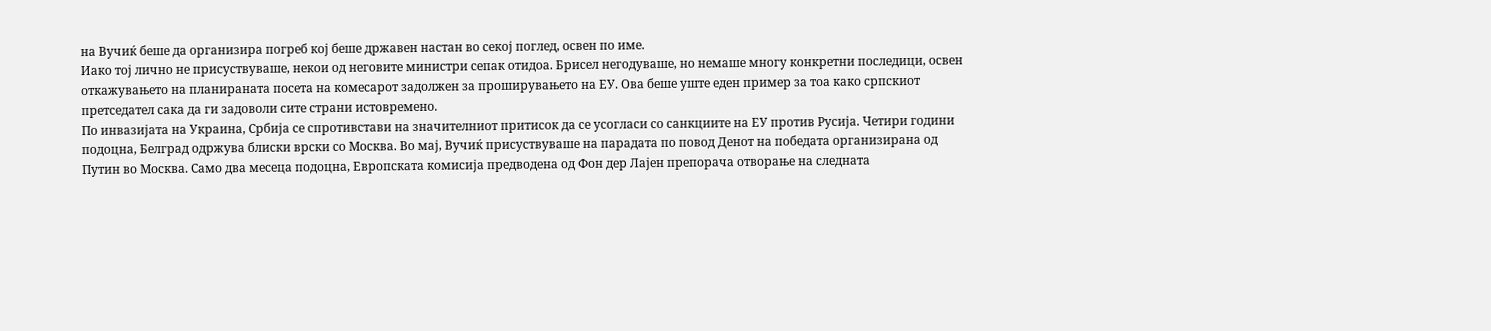на Вучиќ беше да организира погреб кој беше државен настан во секој поглед, освен по име.
Иако тој лично не присуствуваше, некои од неговите министри сепак отидоа. Брисел негодуваше, но немаше многу конкретни последици, освен откажувањето на планираната посета на комесарот задолжен за проширувањето на ЕУ. Ова беше уште еден пример за тоа како српскиот претседател сака да ги задоволи сите страни истовремено.
По инвазијата на Украина, Србија се спротивстави на значителниот притисок да се усогласи со санкциите на ЕУ против Русија. Четири години подоцна, Белград одржува блиски врски со Москва. Во мај, Вучиќ присуствуваше на парадата по повод Денот на победата организирана од Путин во Москва. Само два месеца подоцна, Европската комисија предводена од Фон дер Лајен препорача отворање на следната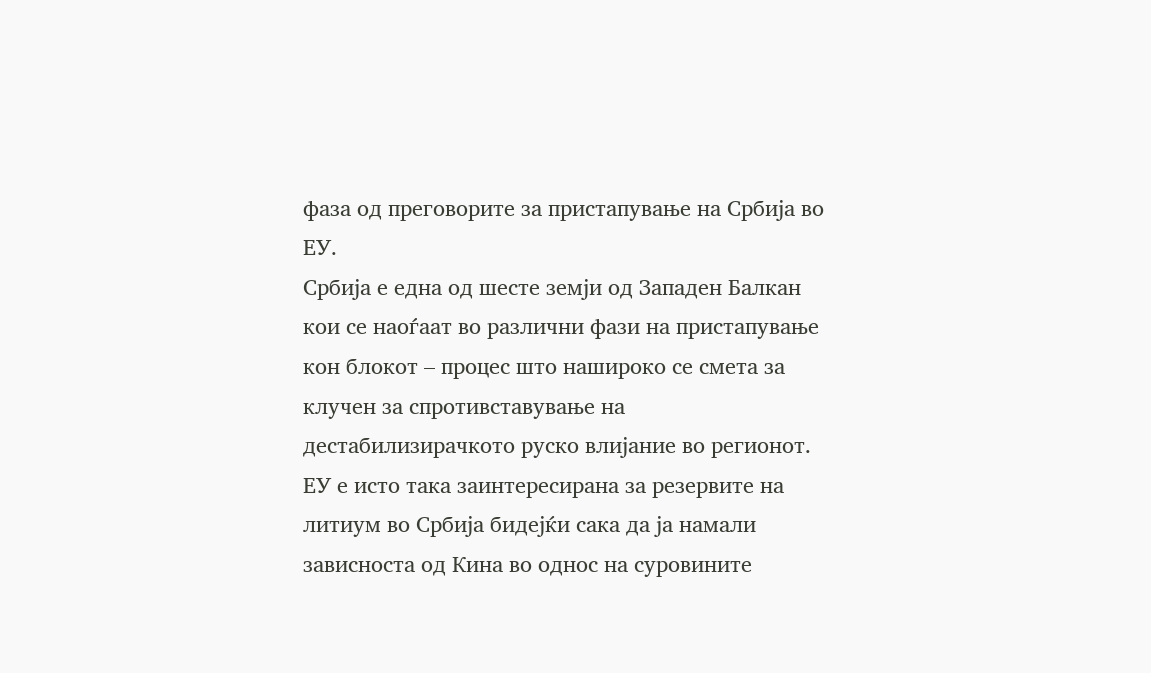фаза од преговорите за пристапување на Србија во ЕУ.
Србија е една од шесте земји од Западен Балкан кои се наоѓаат во различни фази на пристапување кон блокот – процес што нашироко се смета за клучен за спротивставување на дестабилизирачкото руско влијание во регионот. ЕУ е исто така заинтересирана за резервите на литиум во Србија бидејќи сака да ја намали зависноста од Кина во однос на суровините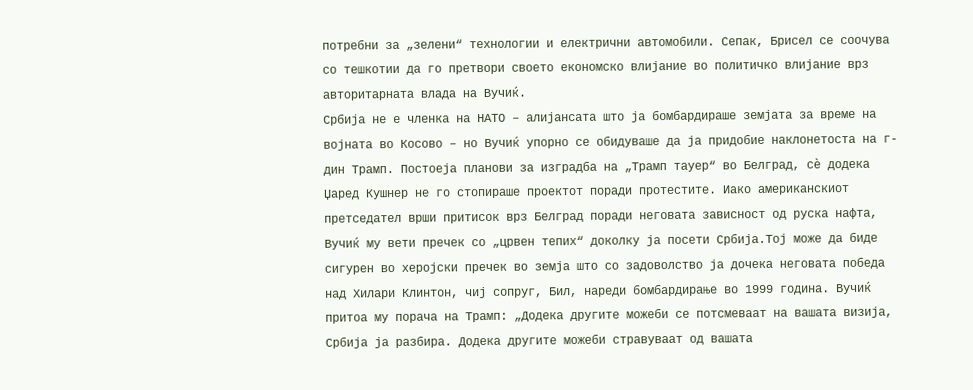потребни за „зелени“ технологии и електрични автомобили. Сепак, Брисел се соочува со тешкотии да го претвори своето економско влијание во политичко влијание врз авторитарната влада на Вучиќ.
Србија не е членка на НАТО – алијансата што ја бомбардираше земјата за време на војната во Косово – но Вучиќ упорно се обидуваше да ја придобие наклонетоста на г-дин Трамп. Постоеја планови за изградба на „Трамп тауер“ во Белград, сè додека Џаред Кушнер не го стопираше проектот поради протестите. Иако американскиот претседател врши притисок врз Белград поради неговата зависност од руска нафта, Вучиќ му вети пречек со „црвен тепих“ доколку ја посети Србија.Тој може да биде сигурен во херојски пречек во земја што со задоволство ја дочека неговата победа над Хилари Клинтон, чиј сопруг, Бил, нареди бомбардирање во 1999 година. Вучиќ притоа му порача на Трамп: „Додека другите можеби се потсмеваат на вашата визија, Србија ја разбира. Додека другите можеби стравуваат од вашата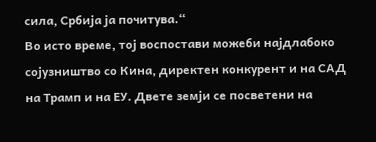сила, Србија ја почитува.“
Во исто време, тој воспостави можеби најдлабоко сојузништво со Кина, директен конкурент и на САД на Трамп и на ЕУ. Двете земји се посветени на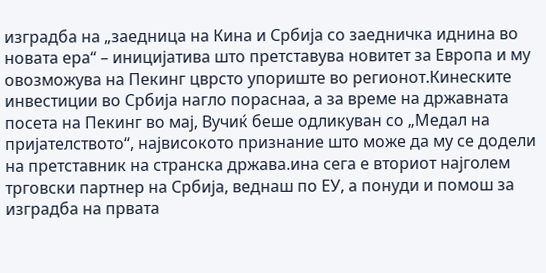изградба на „заедница на Кина и Србија со заедничка иднина во новата ера“ – иницијатива што претставува новитет за Европа и му овозможува на Пекинг цврсто упориште во регионот.Кинеските инвестиции во Србија нагло пораснаа, а за време на државната посета на Пекинг во мај, Вучиќ беше одликуван со „Медал на пријателството“, највисокото признание што може да му се додели на претставник на странска држава.ина сега е вториот најголем трговски партнер на Србија, веднаш по ЕУ, а понуди и помош за изградба на првата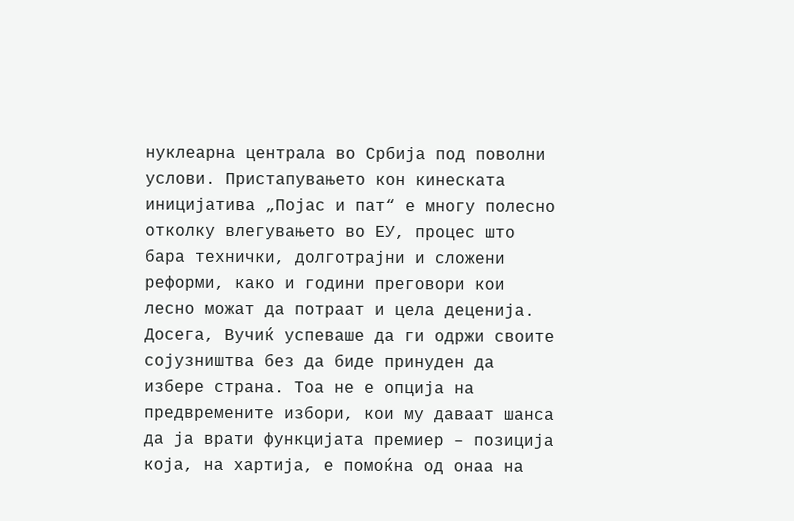нуклеарна централа во Србија под поволни услови. Пристапувањето кон кинеската иницијатива „Појас и пат“ е многу полесно отколку влегувањето во ЕУ, процес што бара технички, долготрајни и сложени реформи, како и години преговори кои лесно можат да потраат и цела деценија.
Досега, Вучиќ успеваше да ги одржи своите сојузништва без да биде принуден да избере страна. Тоа не е опција на предвремените избори, кои му даваат шанса да ја врати функцијата премиер – позиција која, на хартија, е помоќна од онаа на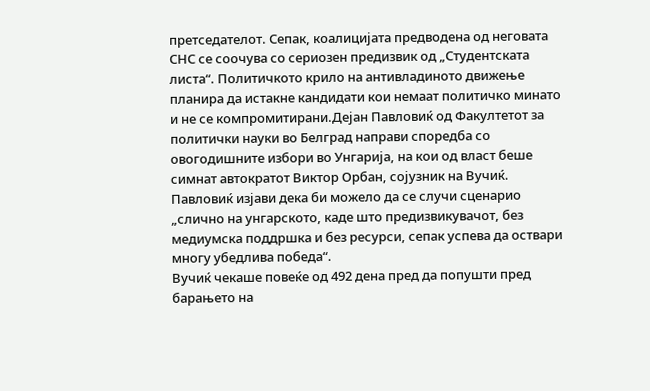претседателот. Сепак, коалицијата предводена од неговата СНС се соочува со сериозен предизвик од „Студентската листа“. Политичкото крило на антивладиното движење планира да истакне кандидати кои немаат политичко минато и не се компромитирани.Дејан Павловиќ од Факултетот за политички науки во Белград направи споредба со овогодишните избори во Унгарија, на кои од власт беше симнат автократот Виктор Орбан, сојузник на Вучиќ. Павловиќ изјави дека би можело да се случи сценарио „слично на унгарското, каде што предизвикувачот, без медиумска поддршка и без ресурси, сепак успева да оствари многу убедлива победа“.
Вучиќ чекаше повеќе од 492 дена пред да попушти пред барањето на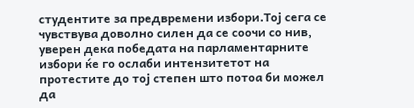студентите за предвремени избори.Тој сега се чувствува доволно силен да се соочи со нив, уверен дека победата на парламентарните избори ќе го ослаби интензитетот на протестите до тој степен што потоа би можел да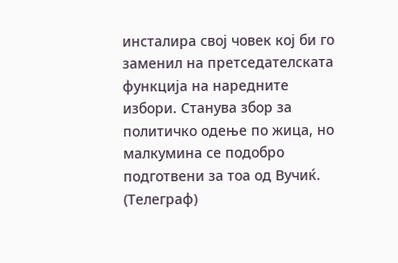инсталира свој човек кој би го заменил на претседателската функција на наредните избори. Станува збор за политичко одење по жица, но малкумина се подобро подготвени за тоа од Вучиќ. (Телеграф)